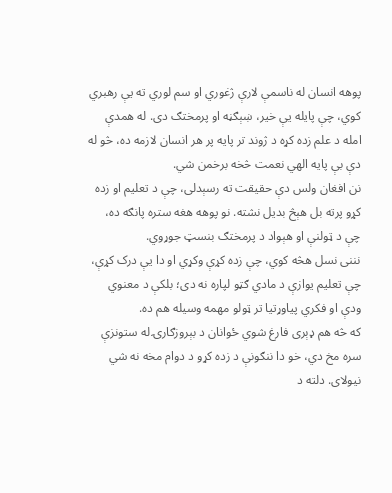پوهه انسان له ناسمې لارې ژغوري او سم لوري ته یې رهبري کوي، چې پایله یې خیر، ښېګڼه او پرمختګ دی. له همدې امله د علم زده کړه د ژوند تر پایه پر هر انسان لازمه ده، څو له دې بې پایه الهي نعمت څخه برخمن شي.
نن افغان ولس دې حقیقت ته رسېدلی، چې د تعلیم او زده کړو پرته بل هېڅ بدیل نشته. نو پوهه هغه ستره پانګه ده، چې د ټولنې او هېواد د پرمختګ بنسټ جوړوي.
نننی نسل هڅه کوي، چې زده کړې وکړي او دا یې درک کړې، چې تعلیم یوازې د مادي ګټو لپاره نه دی؛ بلکې د معنوي ودې او فکري پیاوړتیا تر ټولو مهمه وسیله هم ده.
که څه هم ډېری فارغ شوي ځوانان د بېروزګارۍ له ستونزې سره مخ دي، خو دا ننګونې د زده کړو د دوام مخه نه شي نیولای. دلته د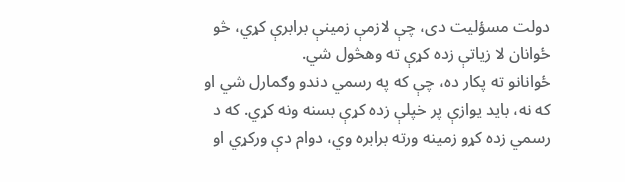دولت مسؤلیت دی، چې لازمې زمینې برابرې کړي، څو ځوانان لا زیاتې زده کړې ته وهڅول شي.
ځوانانو ته پکار ده، چې که په رسمي دندو وګمارل شي او که نه، باید یوازې پر خپلې زده کړې بسنه ونه کړي. که د رسمي زده کړو زمینه ورته برابره وي، دوام دې ورکړي او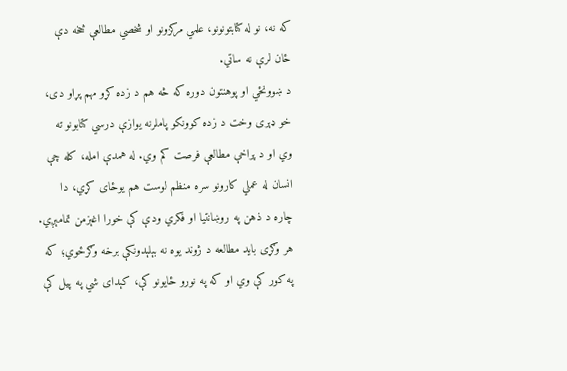که نه، نو له کتابتونونو، علمي مرکزونو او شخصي مطالعې څخه دې ځان لرې نه ساتي.
د ښوونځي او پوهنتون دوره که څه هم د زده کړو مهم پړاو دی، خو ډېری وخت د زده کوونکو پاملرنه یوازې درسي کتابونو ته وي او د پراخې مطالعې فرصت کم وي. له همدې امله، کله چې انسان له عملي کارونو سره منظم لوست هم یوځای کړي، دا چاره د ذهن په روښانتیا او فکري ودې کې خورا اغېزمن تمامېږي.
هر وګړی باید مطالعه د ژوند یوه نه بېلېدونکې برخه وګرځوي؛ که په کور کې وي او که په نورو ځایونو کې، کېدای شي په پیل کې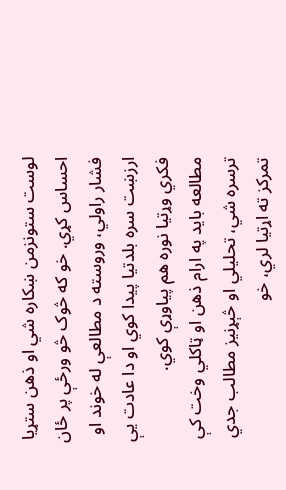لوست ستونزمن ښکاره شي او ذهن ستړیا احساس کړي. خو که څوک څو ورځې پر ځان فشار راولي، وروسته د مطالعې له خوند او ارزښت سره بلدتیا پیدا کوي او دا عادت یې فکري وړتیا نوره هم پیاوړې کوي.
مطالعه باید په ارام ذهن او ټاکلي وخت کې ترسره شي، تحلیلي او څېړنیز مطالب جدي تمرکز ته اړتیا لري، خو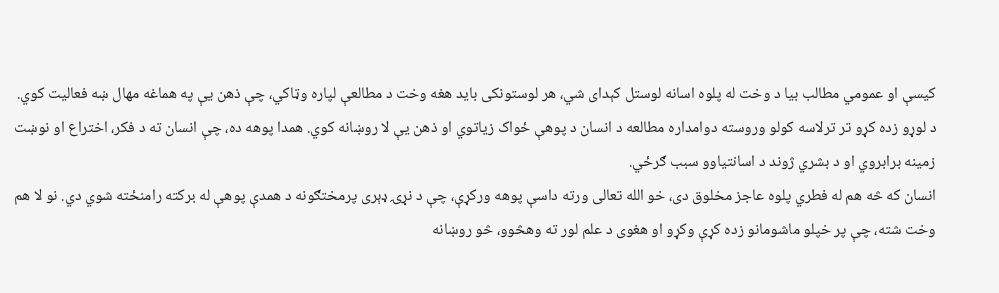کیسې او عمومي مطالب بیا د وخت له پلوه اسانه لوستل کېدای شي، هر لوستونکی باید هغه وخت د مطالعې لپاره وټاکي، چې ذهن یې په هماغه مهال ښه فعالیت کوي.
د لوړو زده کړو تر ترلاسه کولو وروسته دوامداره مطالعه د انسان د پوهې ځواک زیاتوي او ذهن یې لا روښانه کوي. همدا پوهه ده، چې انسان ته د فکر، اختراع او نوښت زمینه برابروي او د بشري ژوند د اسانتیاوو سبب ګرځي.
انسان که څه هم له فطري پلوه عاجز مخلوق دی، خو الله تعالی ورته داسې پوهه ورکړې، چې د نړۍ ډېری پرمختګونه د همدې پوهې له برکته رامنځته شوي دي. نو لا هم وخت شته، چې پر خپلو ماشومانو زده کړې وکړو او هغوی د علم لور ته وهڅوو، څو روښانه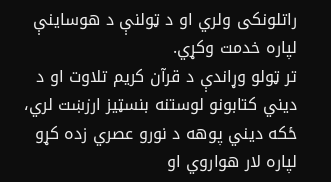راتلونکی ولري او د ټولنې د هوساینې لپاره خدمت وکړي.
تر ټولو وړاندې د قرآن کریم تلاوت او د دیني کتابونو لوستنه بنسټیز ارزښت لري، ځکه دیني پوهه د نورو عصري زده کړو لپاره لار هواروي او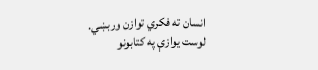انسان ته فکري توازن وربښي.
لوست یوازې په کتابونو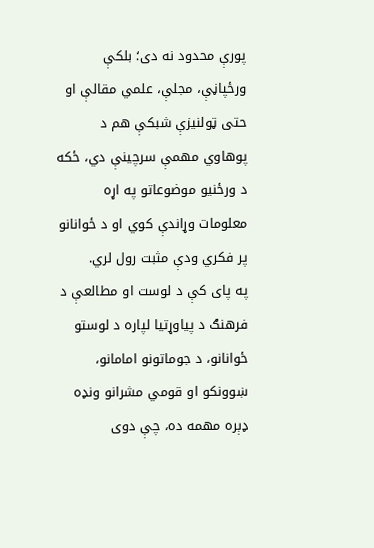پورې محدود نه دی؛ بلکې ورځپاڼې، مجلې، علمي مقالې او حتی ټولنیزې شبکې هم د پوهاوي مهمې سرچینې دي، ځکه د ورځنیو موضوعاتو په اړه معلومات وړاندې کوي او د ځوانانو پر فکري ودې مثبت رول لري.
په پای کې د لوست او مطالعې د فرهنګ د پیاوړتیا لپاره د لوستو ځوانانو، د جوماتونو امامانو، ښوونکو او قومي مشرانو ونډه ډېره مهمه ده، چې دوی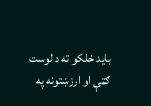باید خلکو ته د لوست ګټې او ارزښتونه په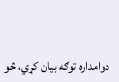دوامداره توګه بیان کړي، څو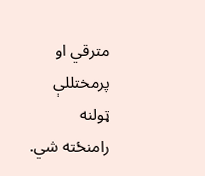مترقي او پرمختللې ټولنه رامنځته شي.